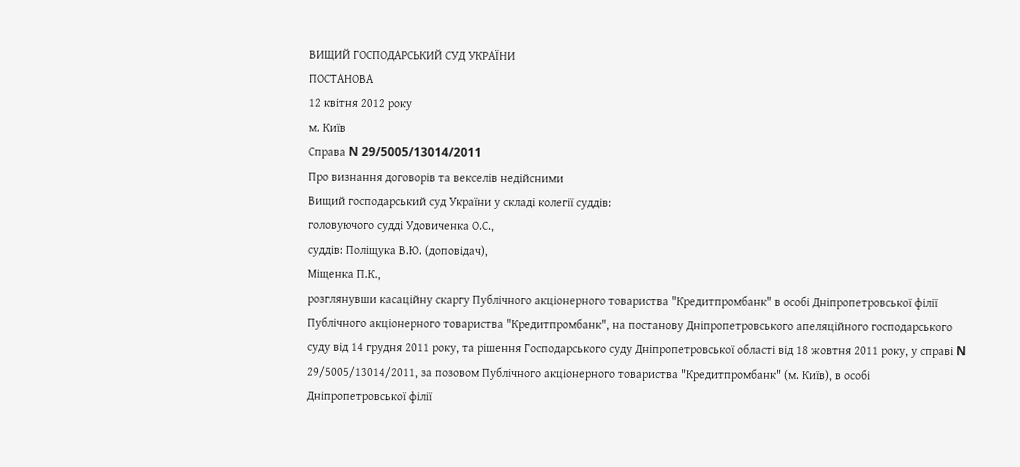ВИЩИЙ ГОСПОДАРСЬКИЙ СУД УКРАЇНИ
ПОСТАНОВА
12 квітня 2012 року
м. Київ
Справа N 29/5005/13014/2011
Про визнання договорів та векселів недійсними
Вищий господарський суд України у складі колегії суддів:
головуючого судді Удовиченка О.С.,
суддів: Поліщука В.Ю. (доповідач),
Міщенка П.К.,
розглянувши касаційну скаргу Публічного акціонерного товариства "Кредитпромбанк" в особі Дніпропетровської філії Публічного акціонерного товариства "Кредитпромбанк", на постанову Дніпропетровського апеляційного господарського суду від 14 грудня 2011 року, та рішення Господарського суду Дніпропетровської області від 18 жовтня 2011 року, у справі N 29/5005/13014/2011, за позовом Публічного акціонерного товариства "Кредитпромбанк" (м. Київ), в особі Дніпропетровської філії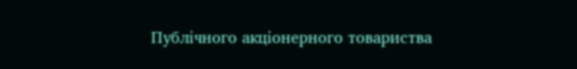Публічного акціонерного товариства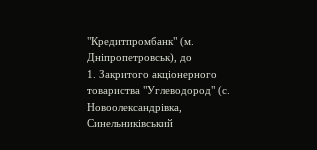"Кредитпромбанк" (м. Дніпропетровськ), до
1. Закритого акціонерного товариства "Углеводород" (с. Новоолександрівка, Синельниківський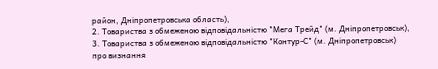район, Дніпропетровська область),
2. Товариства з обмеженою відповідальністю "Мега Трейд" (м. Дніпропетровськ),
3. Товариства з обмеженою відповідальністю "Контур-С" (м. Дніпропетровськ)
про визнання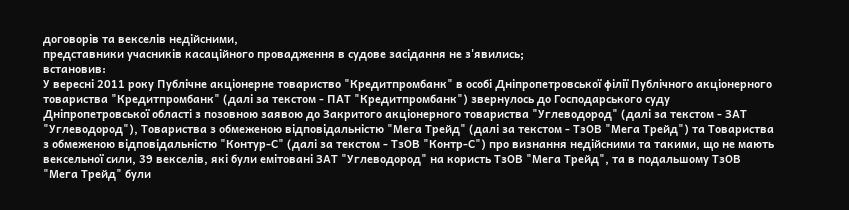договорів та векселів недійсними,
представники учасників касаційного провадження в судове засідання не з'явились;
встановив:
У вересні 2011 року Публічне акціонерне товариство "Кредитпромбанк" в особі Дніпропетровської філії Публічного акціонерного товариства "Кредитпромбанк" (далі за текстом - ПАТ "Кредитпромбанк") звернулось до Господарського суду Дніпропетровської області з позовною заявою до Закритого акціонерного товариства "Углеводород" (далі за текстом - ЗАТ "Углеводород"), Товариства з обмеженою відповідальністю "Мега Трейд" (далі за текстом - ТзОВ "Мега Трейд") та Товариства з обмеженою відповідальністю "Контур-С" (далі за текстом - ТзОВ "Контр-С") про визнання недійсними та такими, що не мають вексельної сили, 39 векселів, які були емітовані ЗАТ "Углеводород" на користь ТзОВ "Мега Трейд", та в подальшому ТзОВ "Мега Трейд" були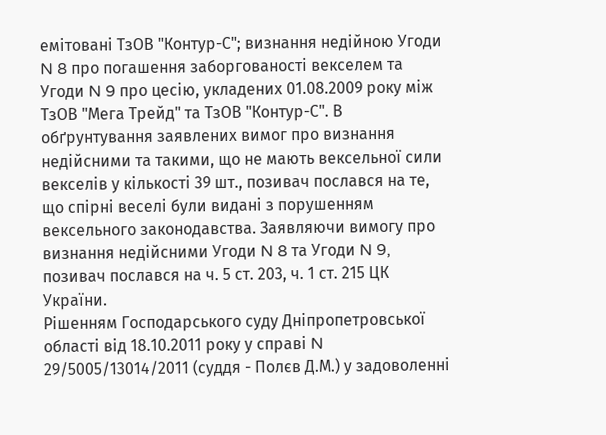емітовані ТзОВ "Контур-С"; визнання недійною Угоди N 8 про погашення заборгованості векселем та Угоди N 9 про цесію, укладених 01.08.2009 року між ТзОВ "Мега Трейд" та ТзОВ "Контур-С". В обґрунтування заявлених вимог про визнання недійсними та такими, що не мають вексельної сили векселів у кількості 39 шт., позивач послався на те, що спірні веселі були видані з порушенням вексельного законодавства. Заявляючи вимогу про визнання недійсними Угоди N 8 та Угоди N 9, позивач послався на ч. 5 ст. 203, ч. 1 ст. 215 ЦК України.
Рішенням Господарського суду Дніпропетровської області від 18.10.2011 року у справі N 29/5005/13014/2011 (суддя - Полєв Д.М.) у задоволенні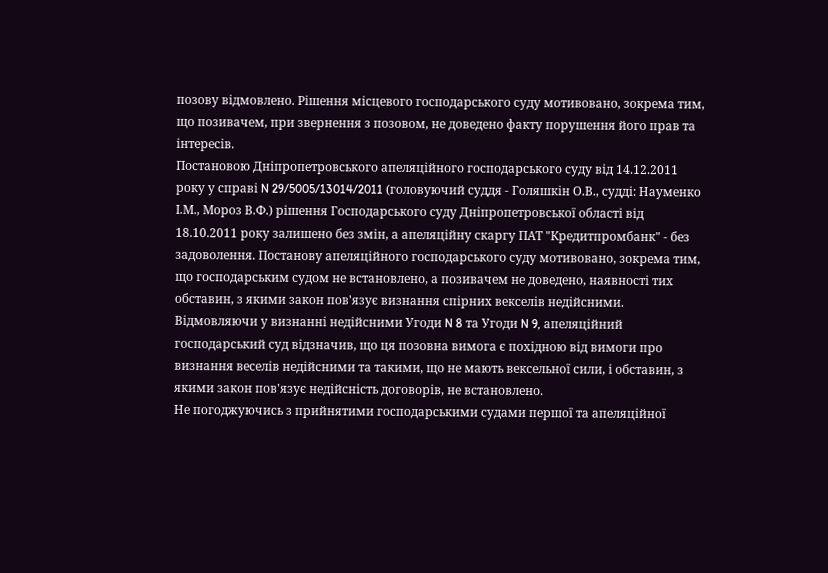позову відмовлено. Рішення місцевого господарського суду мотивовано, зокрема тим, що позивачем, при звернення з позовом, не доведено факту порушення його прав та інтересів.
Постановою Дніпропетровського апеляційного господарського суду від 14.12.2011 року у справі N 29/5005/13014/2011 (головуючий суддя - Голяшкін О.В., судді: Науменко І.М., Мороз В.Ф.) рішення Господарського суду Дніпропетровської області від 18.10.2011 року залишено без змін, а апеляційну скаргу ПАТ "Кредитпромбанк" - без задоволення. Постанову апеляційного господарського суду мотивовано, зокрема тим, що господарським судом не встановлено, а позивачем не доведено, наявності тих обставин, з якими закон пов'язує визнання спірних векселів недійсними. Відмовляючи у визнанні недійсними Угоди N 8 та Угоди N 9, апеляційний господарський суд відзначив, що ця позовна вимога є похідною від вимоги про визнання веселів недійсними та такими, що не мають вексельної сили, і обставин, з якими закон пов'язує недійсність договорів, не встановлено.
Не погоджуючись з прийнятими господарськими судами першої та апеляційної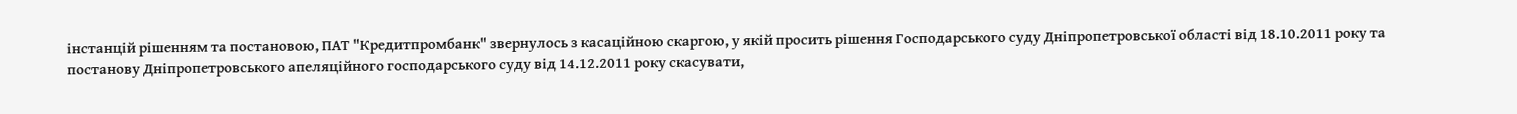інстанцій рішенням та постановою, ПАТ "Кредитпромбанк" звернулось з касаційною скаргою, у якій просить рішення Господарського суду Дніпропетровської області від 18.10.2011 року та постанову Дніпропетровського апеляційного господарського суду від 14.12.2011 року скасувати,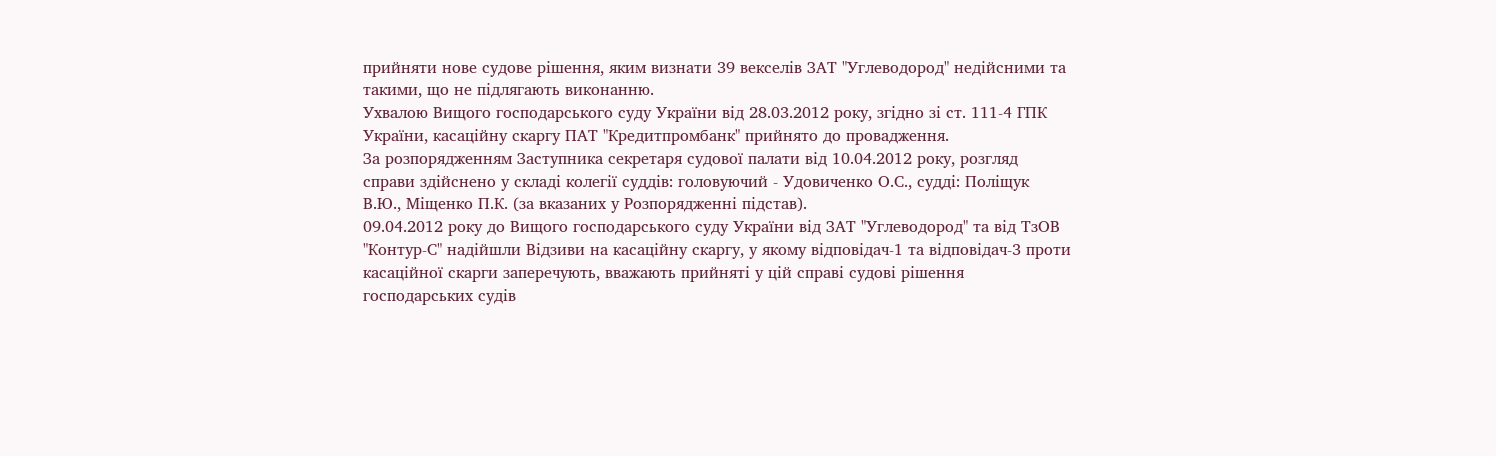прийняти нове судове рішення, яким визнати 39 векселів ЗАТ "Углеводород" недійсними та такими, що не підлягають виконанню.
Ухвалою Вищого господарського суду України від 28.03.2012 року, згідно зі ст. 111-4 ГПК України, касаційну скаргу ПАТ "Кредитпромбанк" прийнято до провадження.
За розпорядженням Заступника секретаря судової палати від 10.04.2012 року, розгляд справи здійснено у складі колегії суддів: головуючий - Удовиченко О.С., судді: Поліщук В.Ю., Міщенко П.К. (за вказаних у Розпорядженні підстав).
09.04.2012 року до Вищого господарського суду України від ЗАТ "Углеводород" та від ТзОВ "Контур-С" надійшли Відзиви на касаційну скаргу, у якому відповідач-1 та відповідач-3 проти касаційної скарги заперечують, вважають прийняті у цій справі судові рішення господарських судів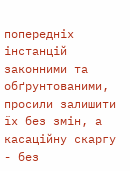попередніх інстанцій законними та обґрунтованими, просили залишити їх без змін, а касаційну скаргу - без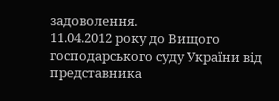задоволення.
11.04.2012 року до Вищого господарського суду України від представника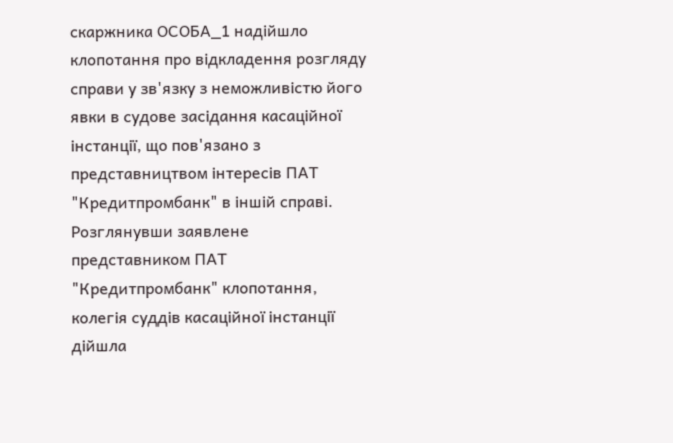скаржника ОСОБА_1 надійшло клопотання про відкладення розгляду справи у зв'язку з неможливістю його явки в судове засідання касаційної інстанції, що пов'язано з представництвом інтересів ПАТ "Кредитпромбанк" в іншій справі.
Розглянувши заявлене представником ПАТ "Кредитпромбанк" клопотання, колегія суддів касаційної інстанції дійшла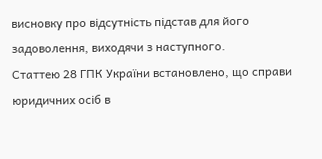висновку про відсутність підстав для його задоволення, виходячи з наступного.
Статтею 28 ГПК України встановлено, що справи юридичних осіб в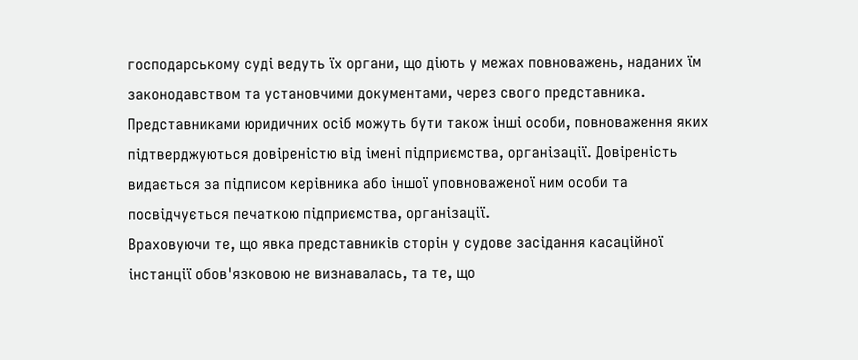господарському суді ведуть їх органи, що діють у межах повноважень, наданих їм законодавством та установчими документами, через свого представника. Представниками юридичних осіб можуть бути також інші особи, повноваження яких підтверджуються довіреністю від імені підприємства, організації. Довіреність видається за підписом керівника або іншої уповноваженої ним особи та посвідчується печаткою підприємства, організації.
Враховуючи те, що явка представників сторін у судове засідання касаційної інстанції обов'язковою не визнавалась, та те, що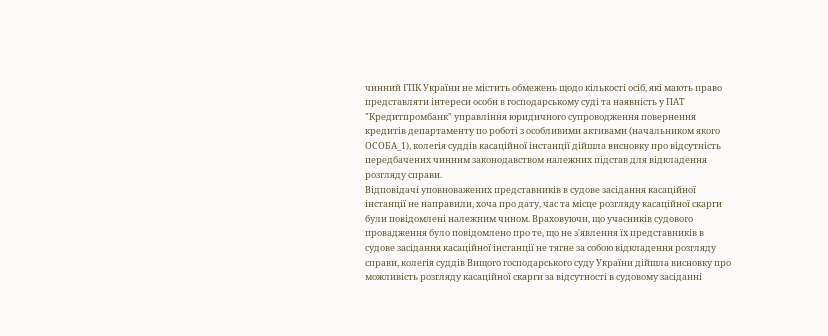чинний ГПК України не містить обмежень щодо кількості осіб, які мають право представляти інтереси особи в господарському суді та наявність у ПАТ "Кредитпромбанк" управління юридичного супроводження повернення кредитів департаменту по роботі з особливими активами (начальником якого ОСОБА_1), колегія суддів касаційної інстанції дійшла висновку про відсутність передбачених чинним законодавством належних підстав для відкладення розгляду справи.
Відповідачі уповноважених представників в судове засідання касаційної інстанції не направили, хоча про дату, час та місце розгляду касаційної скарги були повідомлені належним чином. Враховуючи, що учасників судового провадження було повідомлено про те, що не з'явлення їх представників в судове засідання касаційної інстанції не тягне за собою відкладення розгляду справи, колегія суддів Вищого господарського суду України дійшла висновку про можливість розгляду касаційної скарги за відсутності в судовому засіданні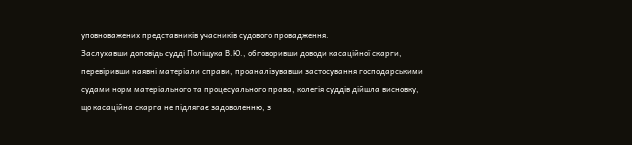уповноважених представників учасників судового провадження.
Заслухавши доповідь судді Поліщука В.Ю., обговоривши доводи касаційної скарги, перевіривши наявні матеріали справи, проаналізувавши застосування господарськими судами норм матеріального та процесуального права, колегія суддів дійшла висновку, що касаційна скарга не підлягає задоволенню, з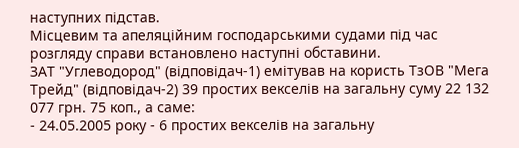наступних підстав.
Місцевим та апеляційним господарськими судами під час розгляду справи встановлено наступні обставини.
ЗАТ "Углеводород" (відповідач-1) емітував на користь ТзОВ "Мега Трейд" (відповідач-2) 39 простих векселів на загальну суму 22 132 077 грн. 75 коп., а саме:
- 24.05.2005 року - 6 простих векселів на загальну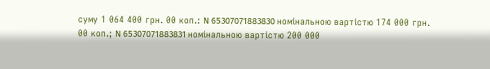суму 1 064 400 грн. 00 коп.: N 65307071883830 номінальною вартістю 174 000 грн. 00 коп.; N 65307071883831 номінальною вартістю 200 000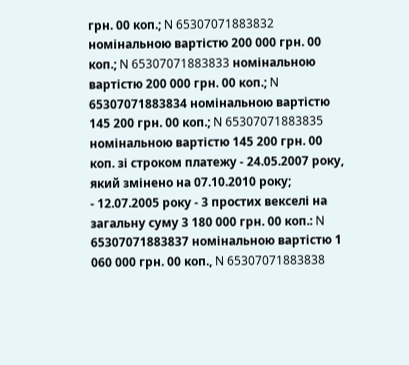грн. 00 коп.; N 65307071883832 номінальною вартістю 200 000 грн. 00 коп.; N 65307071883833 номінальною вартістю 200 000 грн. 00 коп.; N 65307071883834 номінальною вартістю 145 200 грн. 00 коп.; N 65307071883835 номінальною вартістю 145 200 грн. 00 коп. зі строком платежу - 24.05.2007 року, який змінено на 07.10.2010 року;
- 12.07.2005 року - 3 простих векселі на загальну суму 3 180 000 грн. 00 коп.: N 65307071883837 номінальною вартістю 1 060 000 грн. 00 коп., N 65307071883838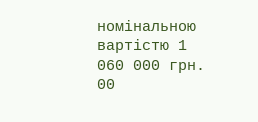номінальною вартістю 1 060 000 грн. 00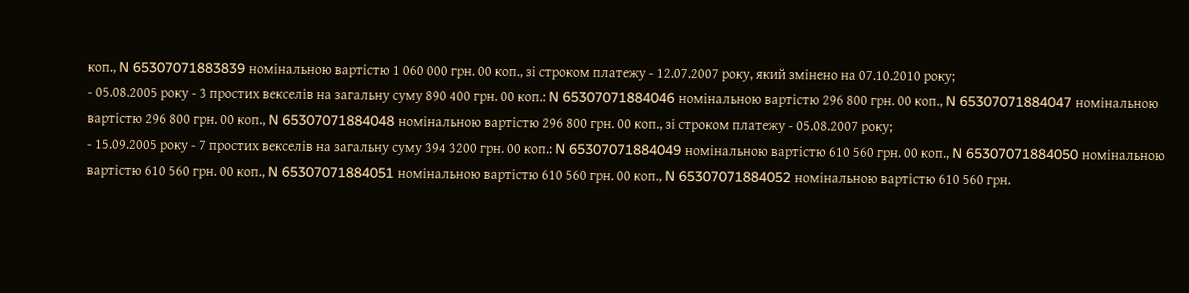коп., N 65307071883839 номінальною вартістю 1 060 000 грн. 00 коп., зі строком платежу - 12.07.2007 року, який змінено на 07.10.2010 року;
- 05.08.2005 року - 3 простих векселів на загальну суму 890 400 грн. 00 коп.: N 65307071884046 номінальною вартістю 296 800 грн. 00 коп., N 65307071884047 номінальною вартістю 296 800 грн. 00 коп., N 65307071884048 номінальною вартістю 296 800 грн. 00 коп., зі строком платежу - 05.08.2007 року;
- 15.09.2005 року - 7 простих векселів на загальну суму 394 3200 грн. 00 коп.: N 65307071884049 номінальною вартістю 610 560 грн. 00 коп., N 65307071884050 номінальною вартістю 610 560 грн. 00 коп., N 65307071884051 номінальною вартістю 610 560 грн. 00 коп., N 65307071884052 номінальною вартістю 610 560 грн.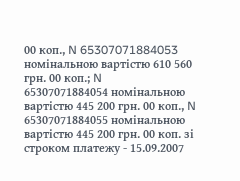00 коп., N 65307071884053 номінальною вартістю 610 560 грн. 00 коп.; N 65307071884054 номінальною вартістю 445 200 грн. 00 коп., N 65307071884055 номінальною вартістю 445 200 грн. 00 коп. зі строком платежу - 15.09.2007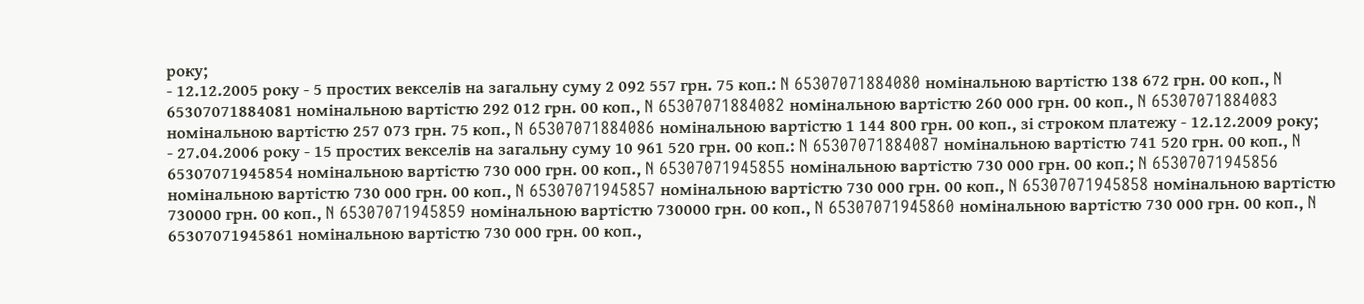року;
- 12.12.2005 року - 5 простих векселів на загальну суму 2 092 557 грн. 75 коп.: N 65307071884080 номінальною вартістю 138 672 грн. 00 коп., N 65307071884081 номінальною вартістю 292 012 грн. 00 коп., N 65307071884082 номінальною вартістю 260 000 грн. 00 коп., N 65307071884083 номінальною вартістю 257 073 грн. 75 коп., N 65307071884086 номінальною вартістю 1 144 800 грн. 00 коп., зі строком платежу - 12.12.2009 року;
- 27.04.2006 року - 15 простих векселів на загальну суму 10 961 520 грн. 00 коп.: N 65307071884087 номінальною вартістю 741 520 грн. 00 коп., N 65307071945854 номінальною вартістю 730 000 грн. 00 коп., N 65307071945855 номінальною вартістю 730 000 грн. 00 коп.; N 65307071945856 номінальною вартістю 730 000 грн. 00 коп., N 65307071945857 номінальною вартістю 730 000 грн. 00 коп., N 65307071945858 номінальною вартістю 730000 грн. 00 коп., N 65307071945859 номінальною вартістю 730000 грн. 00 коп., N 65307071945860 номінальною вартістю 730 000 грн. 00 коп., N 65307071945861 номінальною вартістю 730 000 грн. 00 коп.,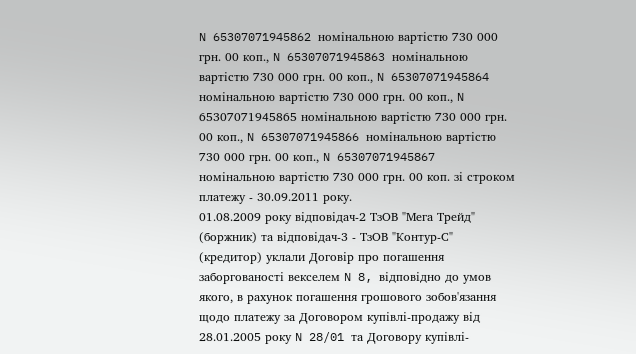N 65307071945862 номінальною вартістю 730 000 грн. 00 коп., N 65307071945863 номінальною вартістю 730 000 грн. 00 коп., N 65307071945864 номінальною вартістю 730 000 грн. 00 коп., N 65307071945865 номінальною вартістю 730 000 грн. 00 коп., N 65307071945866 номінальною вартістю 730 000 грн. 00 коп., N 65307071945867 номінальною вартістю 730 000 грн. 00 коп. зі строком платежу - 30.09.2011 року.
01.08.2009 року відповідач-2 ТзОВ "Мега Трейд" (боржник) та відповідач-3 - ТзОВ "Контур-С" (кредитор) уклали Договір про погашення заборгованості векселем N 8, відповідно до умов якого, в рахунок погашення грошового зобов'язання щодо платежу за Договором купівлі-продажу від 28.01.2005 року N 28/01 та Договору купівлі-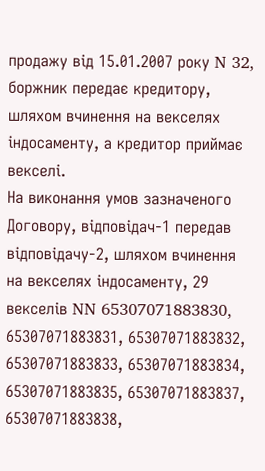продажу від 15.01.2007 року N 32, боржник передає кредитору, шляхом вчинення на векселях індосаменту, а кредитор приймає векселі.
На виконання умов зазначеного Договору, відповідач-1 передав відповідачу-2, шляхом вчинення на векселях індосаменту, 29 векселів NN 65307071883830, 65307071883831, 65307071883832, 65307071883833, 65307071883834, 65307071883835, 65307071883837, 65307071883838,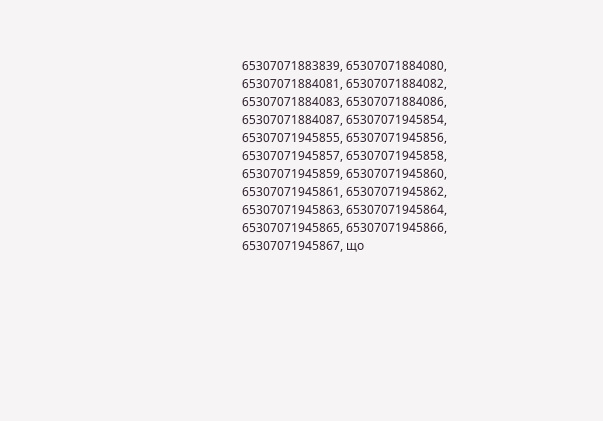65307071883839, 65307071884080, 65307071884081, 65307071884082, 65307071884083, 65307071884086, 65307071884087, 65307071945854, 65307071945855, 65307071945856, 65307071945857, 65307071945858, 65307071945859, 65307071945860, 65307071945861, 65307071945862, 65307071945863, 65307071945864, 65307071945865, 65307071945866, 65307071945867, що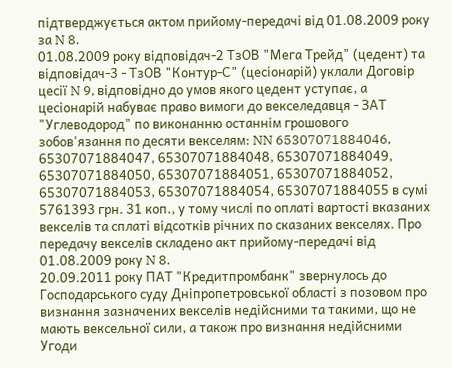підтверджується актом прийому-передачі від 01.08.2009 року за N 8.
01.08.2009 року відповідач-2 ТзОВ "Мега Трейд" (цедент) та відповідач-3 - ТзОВ "Контур-С" (цесіонарій) уклали Договір цесії N 9, відповідно до умов якого цедент уступає, а цесіонарій набуває право вимоги до векселедавця - ЗАТ "Углеводород" по виконанню останнім грошового зобов'язання по десяти векселям: NN 65307071884046, 65307071884047, 65307071884048, 65307071884049, 65307071884050, 65307071884051, 65307071884052, 65307071884053, 65307071884054, 65307071884055 в сумі 5761393 грн. 31 коп., у тому числі по оплаті вартості вказаних векселів та сплаті відсотків річних по сказаних векселях. Про передачу векселів складено акт прийому-передачі від 01.08.2009 року N 8.
20.09.2011 року ПАТ "Кредитпромбанк" звернулось до Господарського суду Дніпропетровської області з позовом про визнання зазначених векселів недійсними та такими, що не мають вексельної сили, а також про визнання недійсними Угоди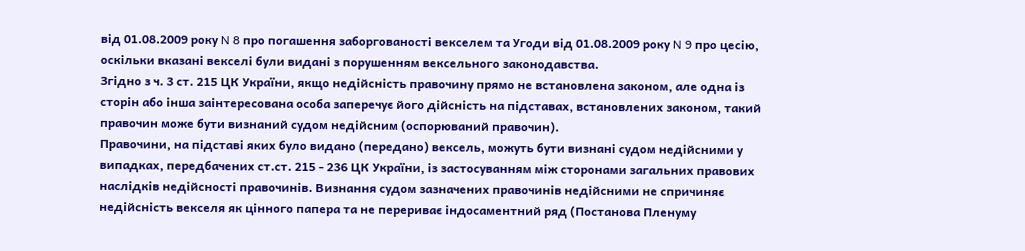від 01.08.2009 року N 8 про погашення заборгованості векселем та Угоди від 01.08.2009 року N 9 про цесію, оскільки вказані векселі були видані з порушенням вексельного законодавства.
Згідно з ч. 3 ст. 215 ЦК України, якщо недійсність правочину прямо не встановлена законом, але одна із сторін або інша заінтересована особа заперечує його дійсність на підставах, встановлених законом, такий правочин може бути визнаний судом недійсним (оспорюваний правочин).
Правочини, на підставі яких було видано (передано) вексель, можуть бути визнані судом недійсними у випадках, передбачених ст.ст. 215 - 236 ЦК України, із застосуванням між сторонами загальних правових наслідків недійсності правочинів. Визнання судом зазначених правочинів недійсними не спричиняє недійсність векселя як цінного папера та не перериває індосаментний ряд (Постанова Пленуму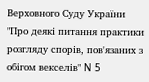Верховного Суду України "Про деякі питання практики розгляду спорів, пов'язаних з обігом векселів" N 5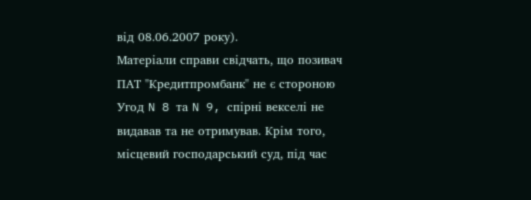від 08.06.2007 року).
Матеріали справи свідчать, що позивач ПАТ "Кредитпромбанк" не є стороною Угод N 8 та N 9, спірні векселі не видавав та не отримував. Крім того, місцевий господарський суд, під час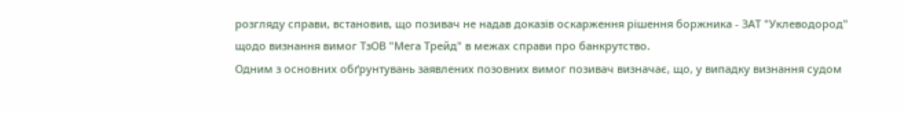розгляду справи, встановив, що позивач не надав доказів оскарження рішення боржника - ЗАТ "Уклеводород" щодо визнання вимог ТзОВ "Мега Трейд" в межах справи про банкрутство.
Одним з основних обґрунтувань заявлених позовних вимог позивач визначає, що, у випадку визнання судом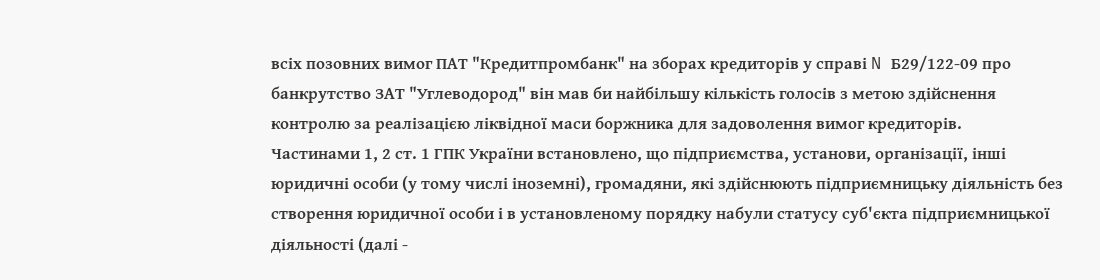всіх позовних вимог ПАТ "Кредитпромбанк" на зборах кредиторів у справі N Б29/122-09 про банкрутство ЗАТ "Углеводород" він мав би найбільшу кількість голосів з метою здійснення контролю за реалізацією ліквідної маси боржника для задоволення вимог кредиторів.
Частинами 1, 2 ст. 1 ГПК України встановлено, що підприємства, установи, організації, інші юридичні особи (у тому числі іноземні), громадяни, які здійснюють підприємницьку діяльність без створення юридичної особи і в установленому порядку набули статусу суб'єкта підприємницької діяльності (далі -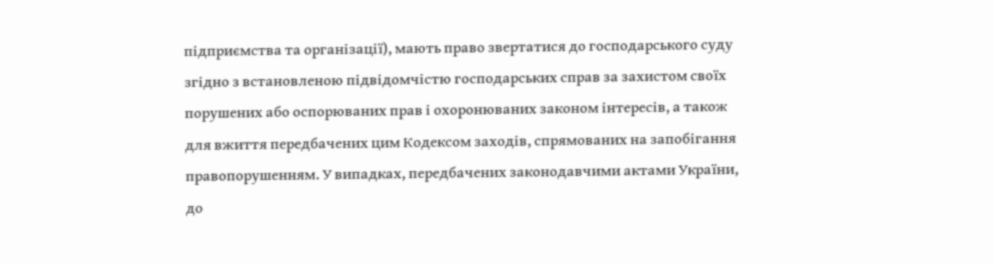підприємства та організації), мають право звертатися до господарського суду згідно з встановленою підвідомчістю господарських справ за захистом своїх порушених або оспорюваних прав і охоронюваних законом інтересів, а також для вжиття передбачених цим Кодексом заходів, спрямованих на запобігання правопорушенням. У випадках, передбачених законодавчими актами України, до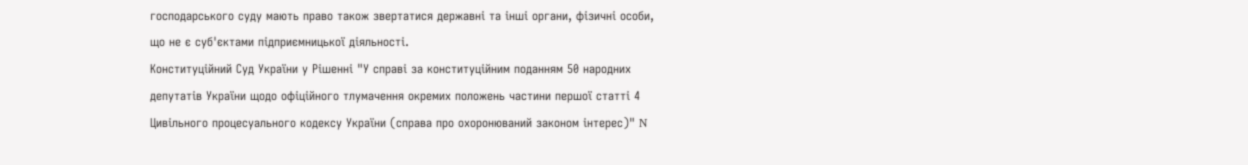господарського суду мають право також звертатися державні та інші органи, фізичні особи, що не є суб'єктами підприємницької діяльності.
Конституційний Суд України у Рішенні "У справі за конституційним поданням 50 народних депутатів України щодо офіційного тлумачення окремих положень частини першої статті 4 Цивільного процесуального кодексу України (справа про охоронюваний законом інтерес)" N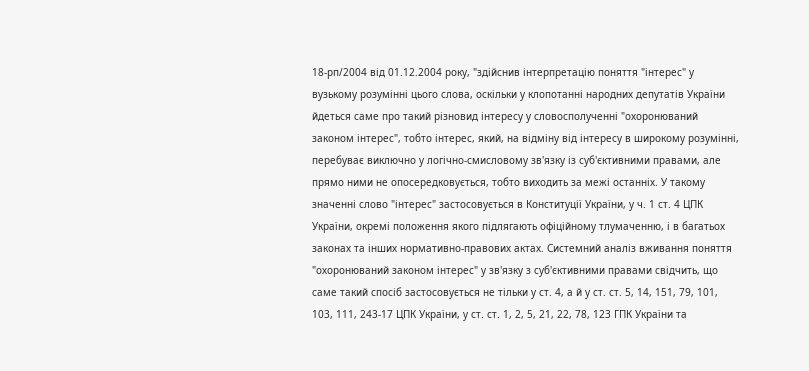18-рп/2004 від 01.12.2004 року, "здійснив інтерпретацію поняття "інтерес" у вузькому розумінні цього слова, оскільки у клопотанні народних депутатів України йдеться саме про такий різновид інтересу у словосполученні "охоронюваний законом інтерес", тобто інтерес, який, на відміну від інтересу в широкому розумінні, перебуває виключно у логічно-смисловому зв'язку із суб'єктивними правами, але прямо ними не опосередковується, тобто виходить за межі останніх. У такому значенні слово "інтерес" застосовується в Конституції України, у ч. 1 ст. 4 ЦПК України, окремі положення якого підлягають офіційному тлумаченню, і в багатьох законах та інших нормативно-правових актах. Системний аналіз вживання поняття "охоронюваний законом інтерес" у зв'язку з суб'єктивними правами свідчить, що саме такий спосіб застосовується не тільки у ст. 4, а й у ст. ст. 5, 14, 151, 79, 101, 103, 111, 243-17 ЦПК України, у ст. ст. 1, 2, 5, 21, 22, 78, 123 ГПК України та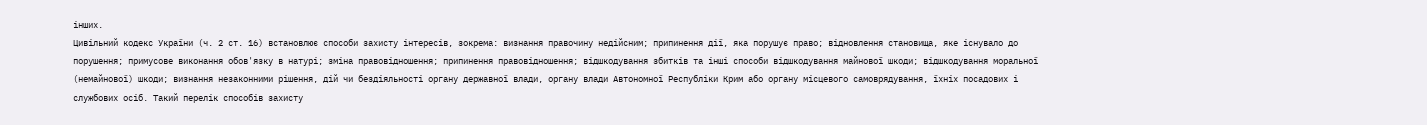інших.
Цивільний кодекс України (ч. 2 ст. 16) встановлює способи захисту інтересів, зокрема: визнання правочину недійсним; припинення дії, яка порушує право; відновлення становища, яке існувало до порушення; примусове виконання обов'язку в натурі; зміна правовідношення; припинення правовідношення; відшкодування збитків та інші способи відшкодування майнової шкоди; відшкодування моральної (немайнової) шкоди; визнання незаконними рішення, дій чи бездіяльності органу державної влади, органу влади Автономної Республіки Крим або органу місцевого самоврядування, їхніх посадових і службових осіб. Такий перелік способів захисту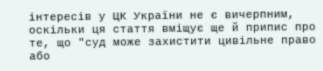інтересів у ЦК України не є вичерпним, оскільки ця стаття вміщує ще й припис про те, що "суд може захистити цивільне право або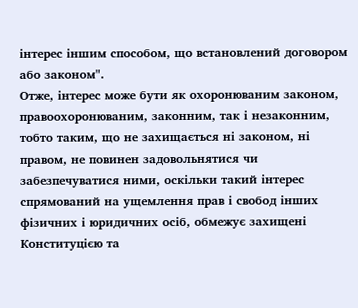інтерес іншим способом, що встановлений договором або законом".
Отже, інтерес може бути як охоронюваним законом, правоохоронюваним, законним, так і незаконним, тобто таким, що не захищається ні законом, ні правом, не повинен задовольнятися чи забезпечуватися ними, оскільки такий інтерес спрямований на ущемлення прав і свобод інших фізичних і юридичних осіб, обмежує захищені Конституцією та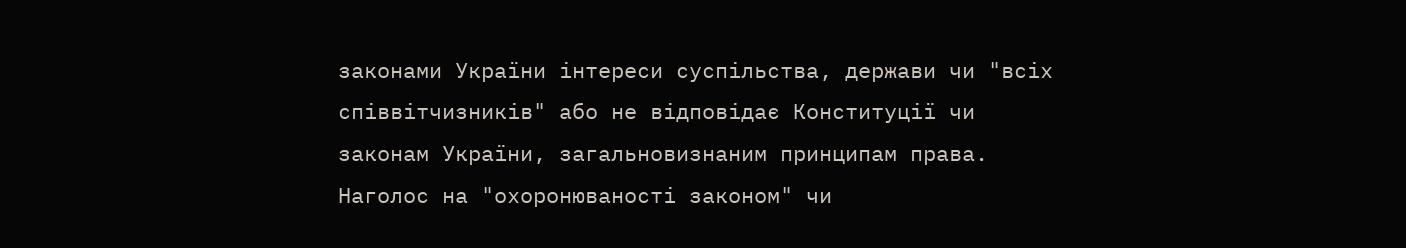законами України інтереси суспільства, держави чи "всіх співвітчизників" або не відповідає Конституції чи законам України, загальновизнаним принципам права. Наголос на "охоронюваності законом" чи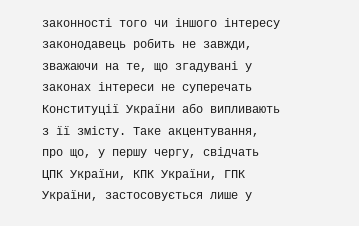законності того чи іншого інтересу законодавець робить не завжди, зважаючи на те, що згадувані у законах інтереси не суперечать Конституції України або випливають з її змісту. Таке акцентування, про що, у першу чергу, свідчать ЦПК України, КПК України, ГПК України, застосовується лише у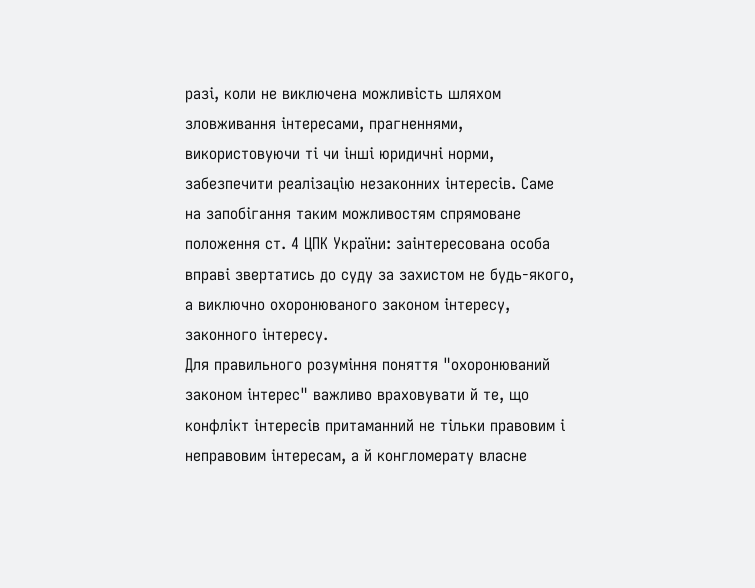разі, коли не виключена можливість шляхом зловживання інтересами, прагненнями, використовуючи ті чи інші юридичні норми, забезпечити реалізацію незаконних інтересів. Саме на запобігання таким можливостям спрямоване положення ст. 4 ЦПК України: заінтересована особа вправі звертатись до суду за захистом не будь-якого, а виключно охоронюваного законом інтересу, законного інтересу.
Для правильного розуміння поняття "охоронюваний законом інтерес" важливо враховувати й те, що конфлікт інтересів притаманний не тільки правовим і неправовим інтересам, а й конгломерату власне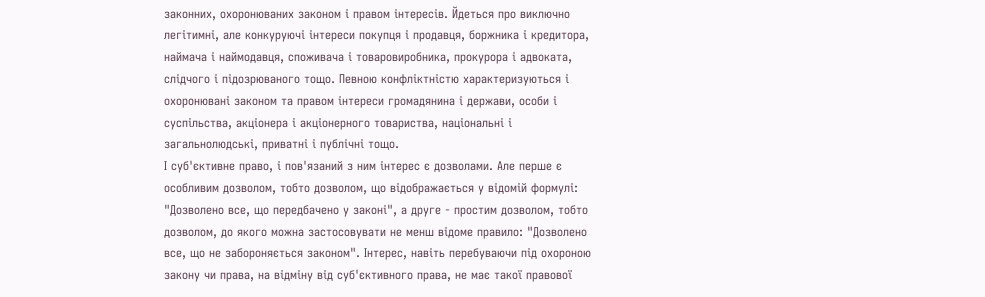законних, охоронюваних законом і правом інтересів. Йдеться про виключно легітимні, але конкуруючі інтереси покупця і продавця, боржника і кредитора, наймача і наймодавця, споживача і товаровиробника, прокурора і адвоката, слідчого і підозрюваного тощо. Певною конфліктністю характеризуються і охоронювані законом та правом інтереси громадянина і держави, особи і суспільства, акціонера і акціонерного товариства, національні і загальнолюдські, приватні і публічні тощо.
І суб'єктивне право, і пов'язаний з ним інтерес є дозволами. Але перше є особливим дозволом, тобто дозволом, що відображається у відомій формулі: "Дозволено все, що передбачено у законі", а друге - простим дозволом, тобто дозволом, до якого можна застосовувати не менш відоме правило: "Дозволено все, що не забороняється законом". Інтерес, навіть перебуваючи під охороною закону чи права, на відміну від суб'єктивного права, не має такої правової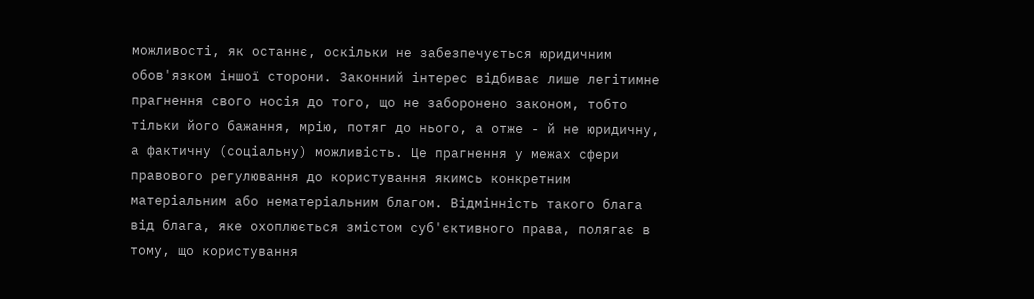можливості, як останнє, оскільки не забезпечується юридичним обов'язком іншої сторони. Законний інтерес відбиває лише легітимне прагнення свого носія до того, що не заборонено законом, тобто тільки його бажання, мрію, потяг до нього, а отже - й не юридичну, а фактичну (соціальну) можливість. Це прагнення у межах сфери правового регулювання до користування якимсь конкретним матеріальним або нематеріальним благом. Відмінність такого блага від блага, яке охоплюється змістом суб'єктивного права, полягає в тому, що користування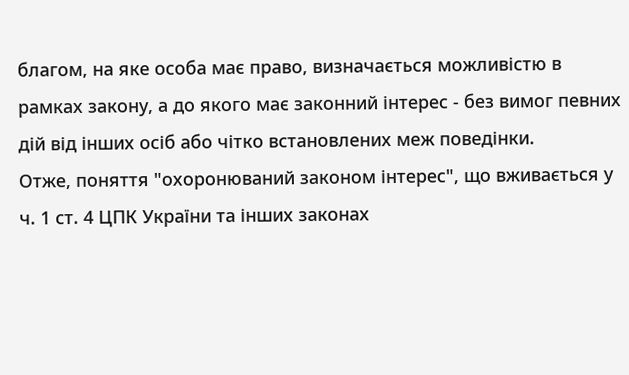благом, на яке особа має право, визначається можливістю в рамках закону, а до якого має законний інтерес - без вимог певних дій від інших осіб або чітко встановлених меж поведінки.
Отже, поняття "охоронюваний законом інтерес", що вживається у ч. 1 ст. 4 ЦПК України та інших законах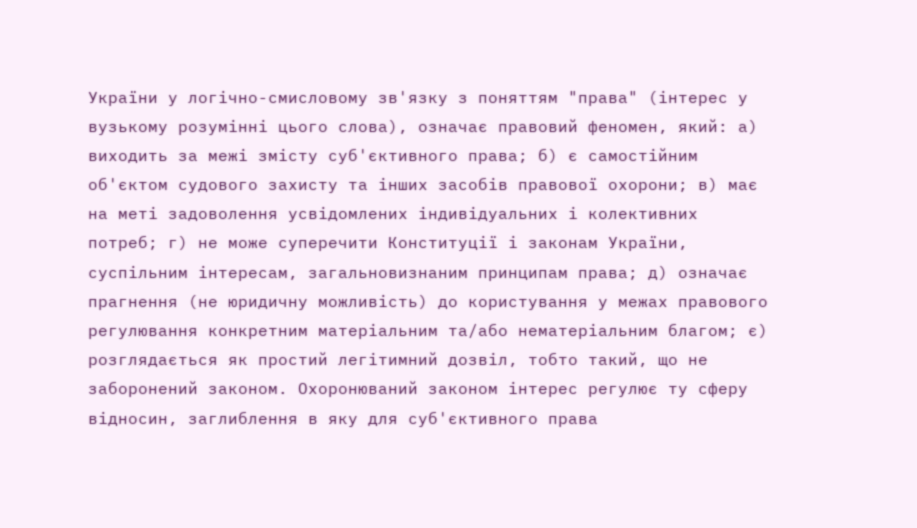України у логічно-смисловому зв'язку з поняттям "права" (інтерес у вузькому розумінні цього слова), означає правовий феномен, який: а) виходить за межі змісту суб'єктивного права; б) є самостійним об'єктом судового захисту та інших засобів правової охорони; в) має на меті задоволення усвідомлених індивідуальних і колективних потреб; г) не може суперечити Конституції і законам України, суспільним інтересам, загальновизнаним принципам права; д) означає прагнення (не юридичну можливість) до користування у межах правового регулювання конкретним матеріальним та/або нематеріальним благом; є) розглядається як простий легітимний дозвіл, тобто такий, що не заборонений законом. Охоронюваний законом інтерес регулює ту сферу відносин, заглиблення в яку для суб'єктивного права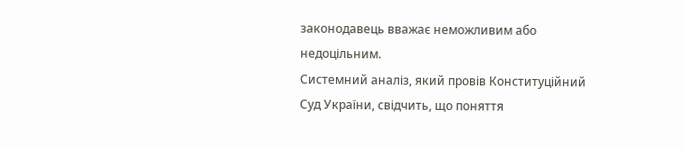законодавець вважає неможливим або недоцільним.
Системний аналіз, який провів Конституційний Суд України, свідчить, що поняття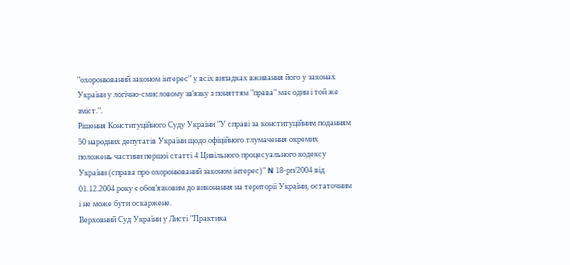"охоронюваний законом інтерес" у всіх випадках вживання його у законах України у логічно-смисловому зв'язку з поняттям "права" має один і той же зміст.".
Рішення Конституційного Суду України "У справі за конституційним поданням 50 народних депутатів України щодо офіційного тлумачення окремих положень частини першої статті 4 Цивільного процесуального кодексу України (справа про охоронюваний законом інтерес)" N 18-рп/2004 від 01.12.2004 року є обов'язковим до виконання на території України, остаточним і не може бути оскаржене.
Верховний Суд України у Листі "Практика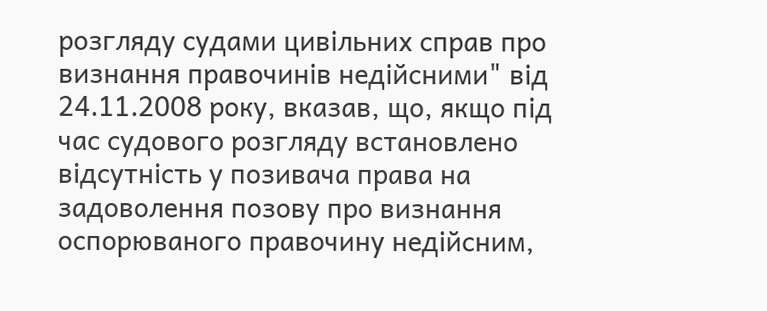розгляду судами цивільних справ про визнання правочинів недійсними" від 24.11.2008 року, вказав, що, якщо під час судового розгляду встановлено відсутність у позивача права на задоволення позову про визнання оспорюваного правочину недійсним,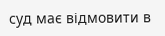суд має відмовити в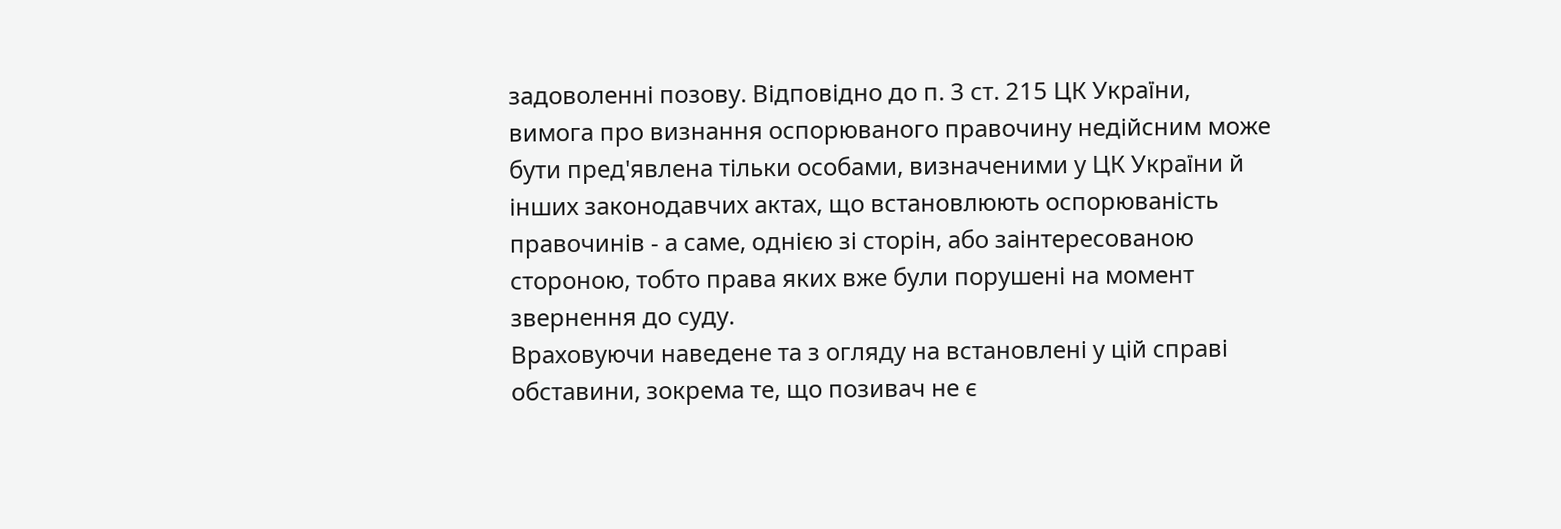задоволенні позову. Відповідно до п. 3 ст. 215 ЦК України, вимога про визнання оспорюваного правочину недійсним може бути пред'явлена тільки особами, визначеними у ЦК України й інших законодавчих актах, що встановлюють оспорюваність правочинів - а саме, однією зі сторін, або заінтересованою стороною, тобто права яких вже були порушені на момент звернення до суду.
Враховуючи наведене та з огляду на встановлені у цій справі обставини, зокрема те, що позивач не є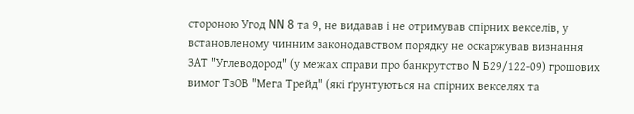стороною Угод NN 8 та 9, не видавав і не отримував спірних векселів, у встановленому чинним законодавством порядку не оскаржував визнання ЗАТ "Углеводород" (у межах справи про банкрутство N Б29/122-09) грошових вимог ТзОВ "Мега Трейд" (які ґрунтуються на спірних векселях та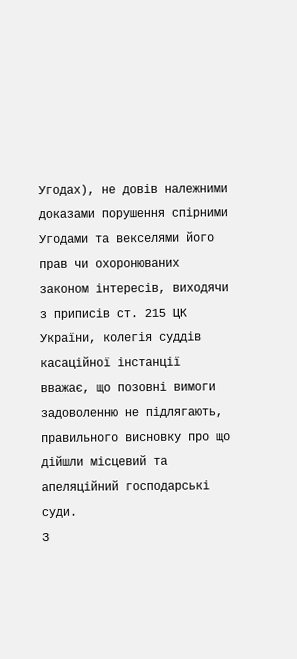Угодах), не довів належними доказами порушення спірними Угодами та векселями його прав чи охоронюваних законом інтересів, виходячи з приписів ст. 215 ЦК України, колегія суддів касаційної інстанції вважає, що позовні вимоги задоволенню не підлягають, правильного висновку про що дійшли місцевий та апеляційний господарські суди.
З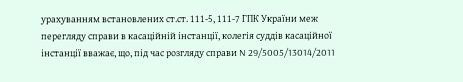урахуванням встановлених ст.ст. 111-5, 111-7 ГПК України меж перегляду справи в касаційній інстанції, колегія суддів касаційної інстанції вважає, що, під час розгляду справи N 29/5005/13014/2011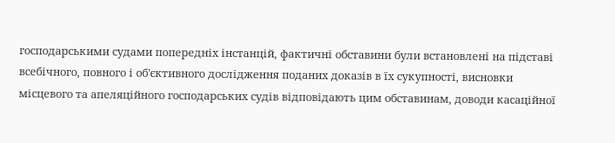господарськими судами попередніх інстанцій, фактичні обставини були встановлені на підставі всебічного, повного і об'єктивного дослідження поданих доказів в їх сукупності, висновки місцевого та апеляційного господарських судів відповідають цим обставинам, доводи касаційної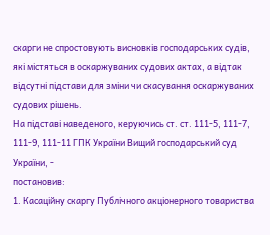скарги не спростовують висновків господарських судів, які містяться в оскаржуваних судових актах, а відтак відсутні підстави для зміни чи скасування оскаржуваних судових рішень.
На підставі наведеного, керуючись ст. ст. 111-5, 111-7, 111-9, 111-11 ГПК України Вищий господарський суд України, -
постановив:
1. Касаційну скаргу Публічного акціонерного товариства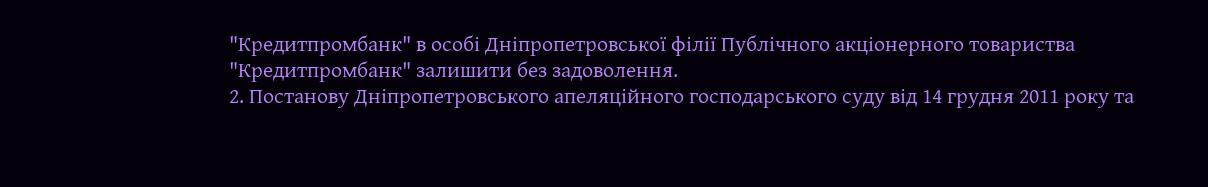"Кредитпромбанк" в особі Дніпропетровської філії Публічного акціонерного товариства "Кредитпромбанк" залишити без задоволення.
2. Постанову Дніпропетровського апеляційного господарського суду від 14 грудня 2011 року та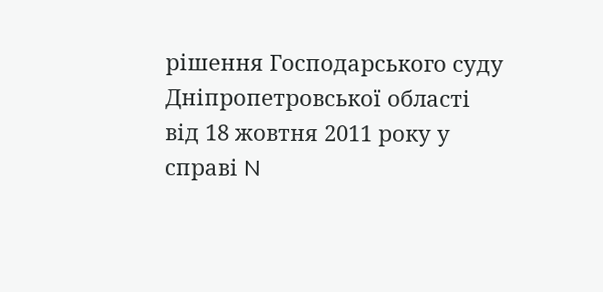рішення Господарського суду Дніпропетровської області від 18 жовтня 2011 року у справі N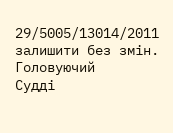29/5005/13014/2011 залишити без змін.
Головуючий
Судді